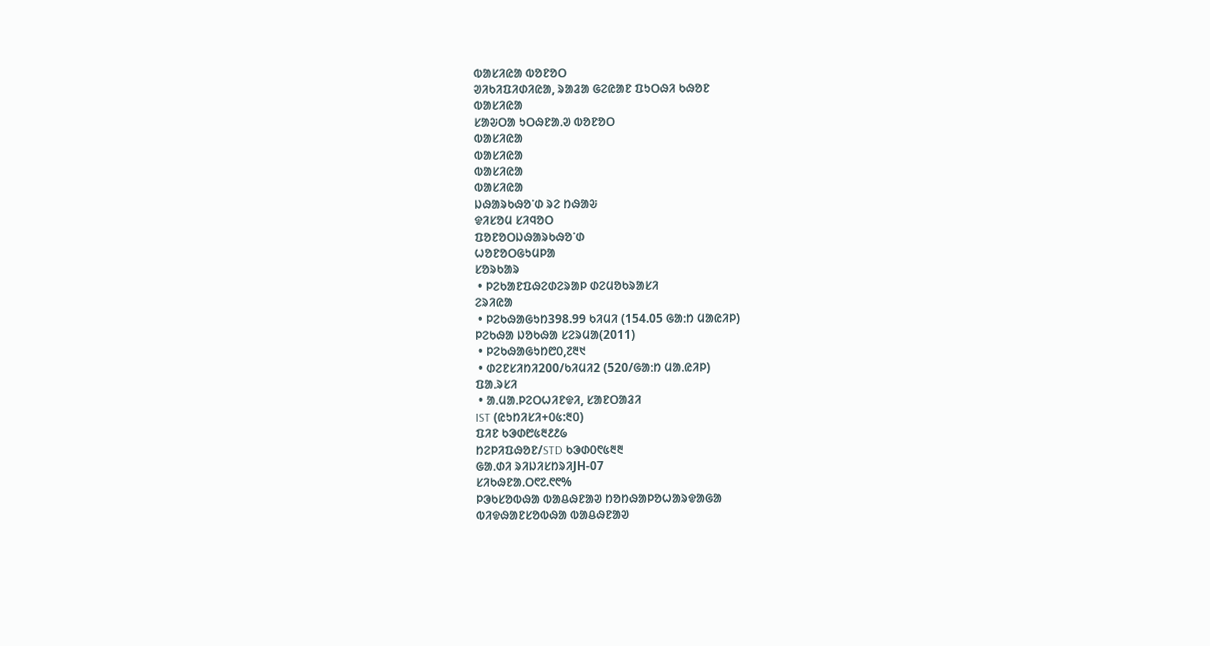ᱵᱟᱥᱤᱭᱟ ᱵᱚᱱᱚᱛ
ᱣᱤᱠᱤᱯᱤᱰᱤᱭᱟ, ᱨᱟᱲᱟ ᱜᱮᱭᱟᱱ ᱯᱩᱛᱷᱤ ᱠᱷᱚᱱ
ᱵᱟᱥᱤᱭᱟ
ᱥᱟᱶᱛᱟ ᱩᱛᱷᱱᱟᱹᱣ ᱵᱚᱱᱚᱛ
ᱵᱟᱥᱤᱭᱟ
ᱵᱟᱥᱤᱭᱟ
ᱵᱟᱥᱤᱭᱟ
ᱵᱟᱥᱤᱭᱟ
ᱡᱷᱟᱨᱠᱷᱚᱸᱰ ᱨᱮ ᱴᱷᱟᱶ
ᱫᱤᱥᱚᱢ ᱥᱤᱧᱚᱛ
ᱯᱚᱱᱚᱛᱡᱷᱟᱨᱠᱷᱚᱸᱰ
ᱦᱚᱱᱚᱛᱜᱩᱢᱞᱟ
ᱥᱚᱨᱠᱟᱨ
 • ᱞᱮᱠᱟᱱᱯᱷᱮᱰᱮᱨᱟᱞ ᱰᱮᱢᱚᱠᱨᱟᱥᱤ
ᱮᱨᱤᱭᱟ
 • ᱞᱮᱠᱷᱟᱜᱩᱴ398.99 ᱠᱤᱢᱤ (154.05 ᱜᱟᱺᱴ ᱢᱟᱭᱤᱞ)
ᱞᱮᱠᱷᱟ ᱡᱚᱠᱷᱟ ᱥᱮᱨᱢᱟ(2011)
 • ᱞᱮᱠᱷᱟᱜᱩᱴ᱘᱐,᱗᱓᱑
 • ᱰᱮᱱᱥᱤᱴᱤ200/ᱠᱤᱢᱤ2 (520/ᱜᱟᱺᱴ ᱢᱟᱹᱭᱤᱞ)
ᱯᱟᱹᱨᱥᱤ
 • ᱟᱹᱢᱟᱹᱞᱮᱛᱦᱤᱱᱫᱤ, ᱥᱟᱱᱛᱟᱲᱤ
IST (ᱭᱩᱴᱤᱥᱤ+᱐᱕:᱓᱐)
ᱯᱤᱱ ᱠᱳᱰ᱘᱕᱓᱒᱒᱙
ᱴᱮᱞᱤᱯᱷᱚᱱ/STD ᱠᱳᱰ᱐᱖᱕᱓᱓
ᱜᱟᱹᱰᱤ ᱨᱤᱡᱤᱥᱴᱨᱤJH-07
ᱥᱤᱠᱷᱱᱟᱹᱛ᱖᱗.᱖᱖%
ᱞᱳᱠᱥᱚᱵᱷᱟ ᱵᱟᱪᱷᱱᱟᱣ ᱴᱚᱴᱷᱟᱞᱚᱦᱟᱨᱫᱟᱜᱟ
ᱵᱤᱫᱷᱟᱱᱥᱚᱵᱷᱟ ᱵᱟᱪᱷᱱᱟᱣ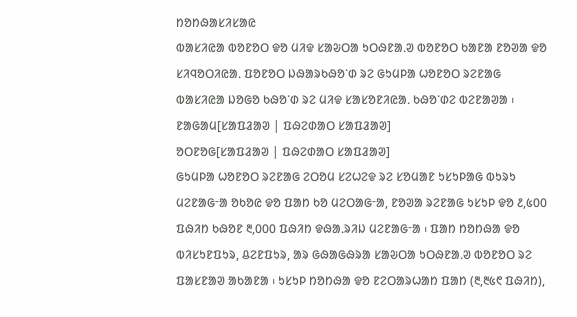ᱴᱚᱴᱷᱟᱥᱤᱥᱟᱭ
ᱵᱟᱥᱤᱭᱟ ᱵᱚᱱᱚᱛ ᱫᱚ ᱢᱤᱫ ᱥᱟᱶᱛᱟ ᱩᱛᱷᱱᱟᱹᱣ ᱵᱚᱱᱚᱛ ᱠᱟᱱᱟ ᱱᱚᱣᱟ ᱫᱚ ᱥᱤᱧᱚᱛᱤᱭᱟᱹ ᱯᱚᱱᱚᱛ ᱡᱷᱟᱨᱠᱷᱚᱸᱰ ᱨᱮ ᱜᱩᱢᱞᱟ ᱦᱚᱱᱚᱛ ᱨᱮᱱᱟᱜ ᱵᱟᱥᱤᱭᱟ ᱡᱚᱜᱚ ᱠᱷᱚᱸᱰ ᱨᱮ ᱢᱤᱫ ᱥᱟᱥᱚᱱᱤᱭᱟᱹ ᱠᱷᱚᱸᱰᱮ ᱵᱮᱱᱟᱣᱟ ᱾
ᱱᱟᱜᱟᱢ[ᱥᱟᱯᱲᱟᱣ | ᱯᱷᱮᱰᱟᱛ ᱥᱟᱯᱲᱟᱣ]
ᱚᱛᱱᱚᱜ[ᱥᱟᱯᱲᱟᱣ | ᱯᱷᱮᱰᱟᱛ ᱥᱟᱯᱲᱟᱣ]
ᱜᱩᱢᱞᱟ ᱦᱚᱱᱚᱛ ᱨᱮᱱᱟᱜ ᱮᱛᱚᱢ ᱥᱮᱦᱮᱫ ᱨᱮ ᱥᱚᱢᱟᱱ ᱩᱥᱩᱞᱟᱜ ᱵᱩᱨᱩ ᱢᱮᱱᱟᱜᱼᱟ ᱚᱠᱚᱭ ᱫᱚ ᱯᱟᱴ ᱠᱚ ᱢᱮᱛᱟᱜᱼᱟ, ᱱᱚᱣᱟ ᱨᱮᱱᱟᱜ ᱩᱥᱩᱞ ᱫᱚ ᱒,᱕᱐᱐ ᱯᱷᱤᱴ ᱠᱷᱚᱱ ᱓,᱐᱐᱐ ᱯᱷᱤᱴ ᱫᱷᱟᱹᱨᱤᱡ ᱢᱮᱱᱟᱜᱼᱟ ᱾ ᱯᱟᱴ ᱴᱚᱴᱷᱟ ᱫᱚ ᱵᱤᱥᱩᱱᱯᱩᱨ, ᱪᱮᱱᱯᱩᱨ, ᱟᱨ ᱜᱷᱟᱜᱷᱨᱟ ᱥᱟᱶᱛᱟ ᱩᱛᱷᱱᱟᱹᱣ ᱵᱚᱱᱚᱛ ᱨᱮ ᱯᱟᱥᱱᱟᱣ ᱟᱠᱟᱱᱟ ᱾ ᱩᱥᱩᱞ ᱴᱚᱴᱷᱟ ᱫᱚ ᱱᱮᱛᱟᱨᱦᱟᱴ ᱯᱟᱴ (᱓,᱓᱕᱖ ᱯᱷᱤᱴ),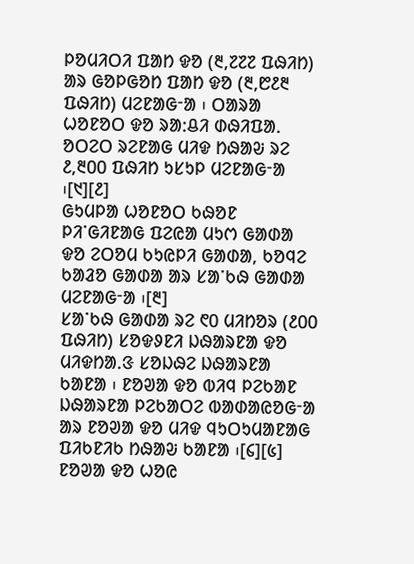ᱞᱚᱢᱤᱛᱤ ᱯᱟᱴ ᱫᱚ (᱓,᱗᱗᱗ ᱯᱷᱤᱴ) ᱟᱨ ᱜᱚᱞᱜᱚᱴ ᱯᱟᱴ ᱫᱚ (᱓,᱘᱒᱓ ᱯᱷᱤᱴ) ᱢᱮᱱᱟᱜᱼᱟ ᱾ ᱛᱟᱨᱟ ᱦᱚᱱᱚᱛ ᱫᱚ ᱨᱟᱺᱪᱤ ᱰᱷᱤᱯᱟᱹ ᱚᱛᱮᱛ ᱨᱮᱱᱟᱜ ᱢᱤᱫ ᱴᱷᱟᱶ ᱨᱮ ᱒,᱓᱐᱐ ᱯᱷᱤᱴ ᱩᱥᱩᱞ ᱢᱮᱱᱟᱜᱼᱟ ᱾[᱑][᱒]
ᱜᱩᱢᱞᱟ ᱦᱚᱱᱚᱛ ᱠᱷᱚᱱ ᱞᱤᱸᱜᱤᱱᱟᱜ ᱯᱮᱭᱟ ᱢᱩᱬ ᱜᱟᱰᱟ ᱫᱚ ᱮᱛᱚᱢ ᱠᱩᱭᱞᱤ ᱜᱟᱰᱟ, ᱠᱚᱧᱮ ᱠᱟᱲᱚ ᱜᱟᱰᱟ ᱟᱨ ᱥᱟᱸᱠᱷ ᱜᱟᱰᱟ ᱢᱮᱱᱟᱜᱼᱟ ᱾[᱓]
ᱥᱟᱸᱠᱷ ᱜᱟᱰᱟ ᱨᱮ ᱖᱐ ᱢᱤᱴᱚᱨ (᱒᱐᱐ ᱯᱷᱤᱴ) ᱥᱚᱫᱽᱱᱤ ᱡᱷᱟᱨᱱᱟ ᱫᱚ ᱢᱤᱫᱴᱟᱹᱝ ᱥᱚᱡᱷᱮ ᱡᱷᱟᱨᱱᱟ ᱠᱟᱱᱟ ᱾ ᱱᱚᱣᱟ ᱫᱚ ᱵᱤᱧ ᱞᱮᱠᱟᱱ ᱡᱷᱟᱨᱱᱟ ᱞᱮᱠᱟᱛᱮ ᱵᱟᱰᱟᱭᱚᱜᱼᱟ ᱟᱨ ᱱᱚᱣᱟ ᱫᱚ ᱢᱤᱫ ᱧᱩᱛᱩᱢᱟᱱᱟᱜ ᱯᱤᱠᱱᱤᱠ ᱴᱷᱟᱶ ᱠᱟᱱᱟ ᱾[᱔][᱕] ᱱᱚᱣᱟ ᱫᱚ ᱦᱚᱭ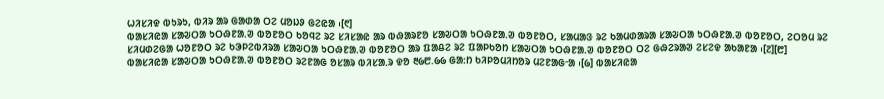ᱦᱤᱥᱤᱫ ᱵᱩᱨᱩ, ᱵᱤᱨ ᱟᱨ ᱜᱟᱰᱟ ᱛᱮ ᱢᱚᱡᱽ ᱜᱮᱭᱟ ᱾[᱖]
ᱵᱟᱥᱤᱭᱟ ᱥᱟᱶᱛᱟ ᱩᱛᱷᱱᱟᱹᱣ ᱵᱚᱱᱚᱛ ᱠᱚᱧᱮ ᱨᱮ ᱥᱤᱥᱟᱭ ᱟᱨ ᱵᱷᱟᱨᱱᱚ ᱥᱟᱶᱛᱟ ᱩᱛᱷᱱᱟᱹᱣ ᱵᱚᱱᱚᱛ, ᱥᱟᱢᱟᱝ ᱨᱮ ᱠᱟᱢᱰᱟᱨᱟ ᱥᱟᱶᱛᱟ ᱩᱛᱷᱱᱟᱹᱣ ᱵᱚᱱᱚᱛ, ᱮᱛᱚᱢ ᱨᱮ ᱥᱤᱢᱰᱮᱜᱟ ᱦᱚᱱᱚᱛ ᱨᱮ ᱠᱳᱞᱮᱵᱤᱨᱟ ᱥᱟᱶᱛᱟ ᱩᱛᱷᱱᱟᱹᱣ ᱵᱚᱱᱚᱛ ᱟᱨ ᱯᱟᱪᱮ ᱨᱮ ᱯᱟᱞᱠᱚᱴ ᱥᱟᱶᱛᱟ ᱩᱛᱷᱱᱟᱹᱣ ᱵᱚᱱᱚᱛ ᱛᱮ ᱜᱷᱮᱨᱟᱣ ᱮᱥᱮᱫ ᱟᱠᱟᱱᱟ ᱾[᱗][᱘]
ᱵᱟᱥᱤᱭᱟ ᱥᱟᱶᱛᱟ ᱩᱛᱷᱱᱟᱹᱣ ᱵᱚᱱᱚᱛ ᱨᱮᱱᱟᱜ ᱚᱥᱟᱨ ᱵᱤᱥᱟᱹᱨ ᱫᱚ ᱓᱙᱘.᱙᱙ ᱜᱟᱺᱴ ᱠᱤᱞᱚᱢᱤᱴᱚᱨ ᱢᱮᱱᱟᱜᱼᱟ ᱾[᱙] ᱵᱟᱥᱤᱭᱟ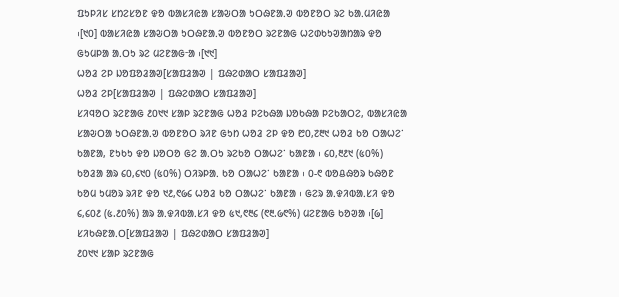ᱯᱩᱞᱤᱥ ᱥᱴᱮᱥᱚᱱ ᱫᱚ ᱵᱟᱥᱤᱭᱟ ᱥᱟᱶᱛᱟ ᱩᱛᱷᱱᱟᱹᱣ ᱵᱚᱱᱚᱛ ᱨᱮ ᱠᱟᱹᱢᱤᱭᱟ ᱾[᱑᱐] ᱵᱟᱥᱤᱭᱟ ᱥᱟᱶᱛᱟ ᱩᱛᱷᱱᱟᱹᱣ ᱵᱚᱱᱚᱛ ᱨᱮᱱᱟᱜ ᱦᱮᱰᱠᱩᱣᱟᱴᱟᱨ ᱫᱚ ᱜᱩᱢᱞᱟ ᱟᱹᱛᱩ ᱨᱮ ᱢᱮᱱᱟᱜᱼᱟ ᱾[᱑᱑]
ᱦᱚᱲ ᱮᱞ ᱡᱚᱯᱚᱲᱟᱣ[ᱥᱟᱯᱲᱟᱣ | ᱯᱷᱮᱰᱟᱛ ᱥᱟᱯᱲᱟᱣ]
ᱦᱚᱲ ᱮᱞ[ᱥᱟᱯᱲᱟᱣ | ᱯᱷᱮᱰᱟᱛ ᱥᱟᱯᱲᱟᱣ]
ᱥᱤᱧᱚᱛ ᱨᱮᱱᱟᱜ ᱒᱐᱑᱑ ᱥᱟᱞ ᱨᱮᱱᱟᱜ ᱦᱚᱲ ᱞᱮᱠᱷᱟ ᱡᱚᱠᱷᱟ ᱞᱮᱠᱟᱛᱮ, ᱵᱟᱥᱤᱭᱟ ᱥᱟᱶᱛᱟ ᱩᱛᱷᱱᱟᱹᱣ ᱵᱚᱱᱚᱛ ᱨᱤᱱ ᱜᱩᱴ ᱦᱚᱲ ᱮᱞ ᱫᱚ ᱘᱐,᱗᱓᱑ ᱦᱚᱲ ᱠᱚ ᱛᱟᱦᱮᱸ ᱠᱟᱱᱟ, ᱱᱩᱠᱩ ᱫᱚ ᱡᱚᱛᱚ ᱜᱮ ᱟᱹᱛᱩ ᱨᱮᱠᱚ ᱛᱟᱦᱮᱸ ᱠᱟᱱᱟ ᱾ ᱔᱐,᱓᱒᱑ (᱕᱐%) ᱠᱚᱲᱟ ᱟᱨ ᱔᱐,᱔᱑᱐ (᱕᱐%) ᱛᱤᱨᱞᱟᱹ ᱠᱚ ᱛᱟᱦᱮᱸ ᱠᱟᱱᱟ ᱾ ᱐-᱖ ᱵᱚᱪᱷᱚᱨ ᱠᱷᱚᱱ ᱠᱚᱢ ᱩᱢᱚᱨ ᱨᱤᱱ ᱫᱚ ᱑᱒,᱖᱙᱔ ᱦᱚᱲ ᱠᱚ ᱛᱟᱦᱮᱸ ᱠᱟᱱᱟ ᱾ ᱜᱮᱨ ᱟᱹᱫᱤᱵᱟᱹᱥᱤ ᱫᱚ ᱔,᱔᱐᱒ (᱕.᱒᱐%) ᱟᱨ ᱟᱹᱫᱤᱵᱟᱹᱥᱤ ᱫᱚ ᱕᱑,᱖᱓᱔ (᱖᱓.᱙᱖%) ᱢᱮᱱᱟᱜ ᱠᱚᱣᱟ ᱾[᱙]
ᱥᱤᱠᱷᱱᱟᱹᱛ[ᱥᱟᱯᱲᱟᱣ | ᱯᱷᱮᱰᱟᱛ ᱥᱟᱯᱲᱟᱣ]
᱒᱐᱑᱑ ᱥᱟᱞ ᱨᱮᱱᱟᱜ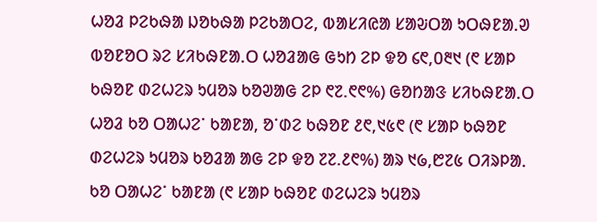ᱦᱚᱲ ᱞᱮᱠᱷᱟ ᱡᱚᱠᱷᱟ ᱞᱮᱠᱟᱛᱮ, ᱵᱟᱥᱤᱭᱟ ᱥᱟᱶᱛᱟ ᱩᱛᱷᱱᱟᱹᱣ ᱵᱚᱱᱚᱛ ᱨᱮ ᱥᱤᱠᱷᱱᱟᱹᱛ ᱦᱚᱲᱟᱜ ᱜᱩᱴ ᱮᱞ ᱫᱚ ᱔᱖,᱐᱓᱑ (᱖ ᱥᱟᱞ ᱠᱷᱚᱱ ᱰᱮᱦᱮᱨ ᱩᱢᱚᱨ ᱠᱚᱣᱟᱜ ᱮᱞ ᱖᱗.᱖᱖%) ᱜᱚᱴᱟᱝ ᱥᱤᱠᱷᱱᱟᱹᱛ ᱦᱚᱲ ᱠᱚ ᱛᱟᱦᱮᱸ ᱠᱟᱱᱟ, ᱚᱸᱰᱮ ᱠᱷᱚᱱ ᱒᱖,᱑᱕᱖ (᱖ ᱥᱟᱞ ᱠᱷᱚᱱ ᱰᱮᱦᱮᱨ ᱩᱢᱚᱨ ᱠᱚᱲᱟ ᱟᱜ ᱮᱞ ᱫᱚ ᱗᱗.᱒᱖%) ᱟᱨ ᱑᱙,᱘᱗᱕ ᱛᱤᱨᱞᱟᱹ ᱠᱚ ᱛᱟᱦᱮᱸ ᱠᱟᱱᱟ (᱖ ᱥᱟᱞ ᱠᱷᱚᱱ ᱰᱮᱦᱮᱨ ᱩᱢᱚᱨ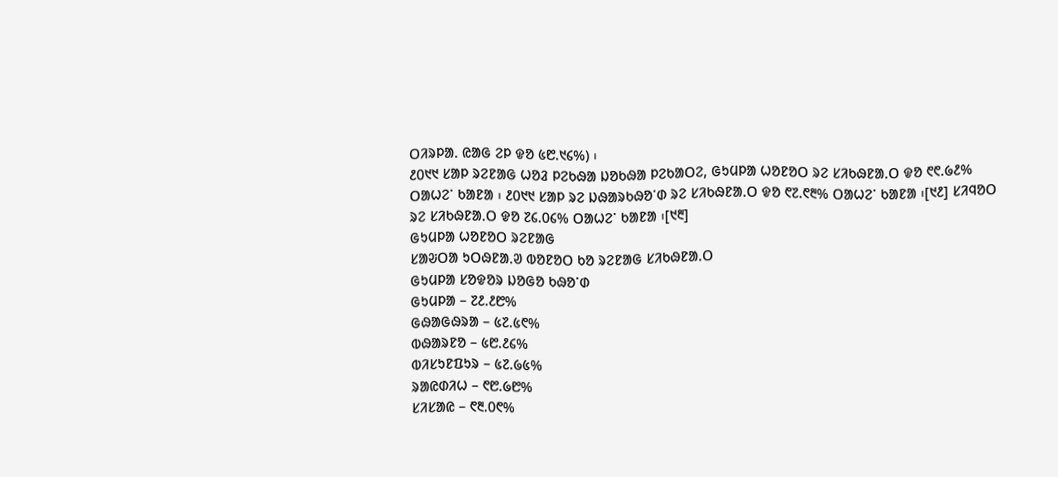ᱛᱤᱨᱞᱟᱹ ᱭᱟᱜ ᱮᱞ ᱫᱚ ᱕᱘.᱑᱔%) ᱾
᱒᱐᱑᱑ ᱥᱟᱞ ᱨᱮᱱᱟᱜ ᱦᱚᱲ ᱞᱮᱠᱷᱟ ᱡᱚᱠᱷᱟ ᱞᱮᱠᱟᱛᱮ, ᱜᱩᱢᱞᱟ ᱦᱚᱱᱚᱛ ᱨᱮ ᱥᱤᱠᱷᱱᱟᱹᱛ ᱫᱚ ᱖᱖.᱙᱒% ᱛᱟᱦᱮᱸ ᱠᱟᱱᱟ ᱾ ᱒᱐᱑᱑ ᱥᱟᱞ ᱨᱮ ᱡᱷᱟᱨᱠᱷᱚᱸᱰ ᱨᱮ ᱥᱤᱠᱷᱱᱟᱹᱛ ᱫᱚ ᱖᱗.᱖᱓% ᱛᱟᱦᱮᱸ ᱠᱟᱱᱟ ᱾[᱑᱒] ᱥᱤᱧᱚᱛ ᱨᱮ ᱥᱤᱠᱷᱱᱟᱹᱛ ᱫᱚ ᱗᱔.᱐᱔% ᱛᱟᱦᱮᱸ ᱠᱟᱱᱟ ᱾[᱑᱓]
ᱜᱩᱢᱞᱟ ᱦᱚᱱᱚᱛ ᱨᱮᱱᱟᱜ
ᱥᱟᱶᱛᱟ ᱩᱛᱷᱱᱟᱹᱣ ᱵᱚᱱᱚᱛ ᱠᱚ ᱨᱮᱱᱟᱜ ᱥᱤᱠᱷᱱᱟᱹᱛ
ᱜᱩᱢᱞᱟ ᱥᱚᱫᱚᱨ ᱡᱚᱜᱚ ᱠᱷᱚᱸᱰ
ᱜᱩᱢᱞᱟ – ᱗᱒.᱒᱘%
ᱜᱷᱟᱜᱷᱨᱟ – ᱕᱗.᱕᱖%
ᱵᱷᱟᱨᱱᱚ – ᱕᱘.᱒᱔%
ᱵᱤᱥᱩᱱᱯᱩᱨ – ᱕᱗.᱙᱕%
ᱨᱟᱭᱰᱤᱦ – ᱖᱘.᱙᱘%
ᱥᱤᱥᱟᱭ – ᱖᱓.᱐᱖%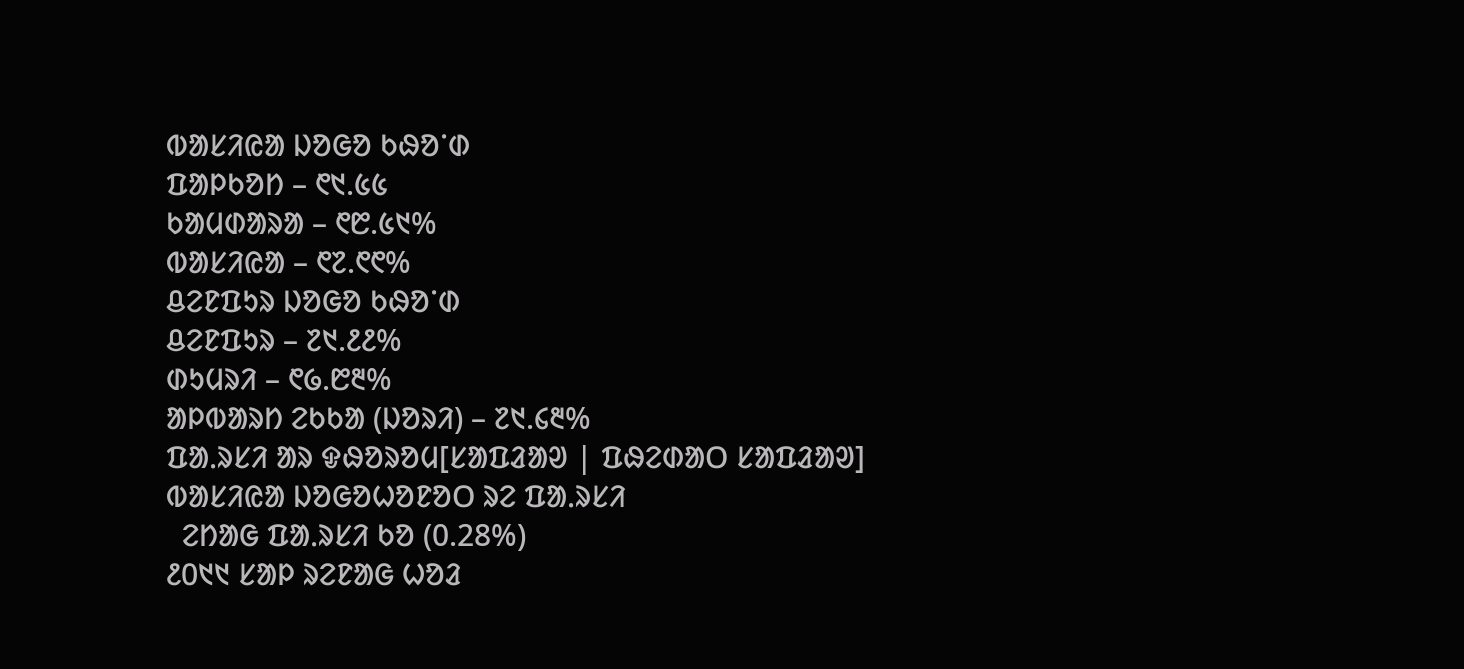ᱵᱟᱥᱤᱭᱟ ᱡᱚᱜᱚ ᱠᱷᱚᱸᱰ
ᱯᱟᱞᱠᱚᱴ – ᱖᱑.᱕᱕
ᱠᱟᱢᱰᱟᱨᱟ – ᱖᱘.᱕᱑%
ᱵᱟᱥᱤᱭᱟ – ᱖᱗.᱖᱖%
ᱪᱮᱱᱯᱩᱨ ᱡᱚᱜᱚ ᱠᱷᱚᱸᱰ
ᱪᱮᱱᱯᱩᱨ – ᱗᱑.᱒᱒%
ᱰᱩᱢᱨᱤ – ᱖᱙.᱘᱓%
ᱟᱞᱵᱟᱨᱴ ᱮᱠᱠᱟ (ᱡᱚᱨᱤ) – ᱗᱑.᱔᱓%
ᱯᱟᱹᱨᱥᱤ ᱟᱨ ᱫᱷᱚᱨᱚᱢ[ᱥᱟᱯᱲᱟᱣ | ᱯᱷᱮᱰᱟᱛ ᱥᱟᱯᱲᱟᱣ]
ᱵᱟᱥᱤᱭᱟ ᱡᱚᱜᱚᱦᱚᱱᱚᱛ ᱨᱮ ᱯᱟᱹᱨᱥᱤ
  ᱮᱴᱟᱜ ᱯᱟᱹᱨᱥᱤ ᱠᱚ (0.28%)
᱒᱐᱑᱑ ᱥᱟᱞ ᱨᱮᱱᱟᱜ ᱦᱚᱲ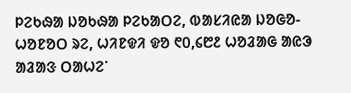ᱞᱮᱠᱷᱟ ᱡᱚᱠᱷᱟ ᱞᱮᱠᱟᱛᱮ, ᱵᱟᱥᱤᱭᱟ ᱡᱚᱜᱚ-ᱦᱚᱱᱚᱛ ᱨᱮ, ᱦᱤᱱᱫᱤ ᱫᱚ ᱖᱐,᱔᱘᱒ ᱦᱚᱲᱟᱜ ᱟᱭᱳ ᱟᱲᱟᱝ ᱛᱟᱦᱮᱸ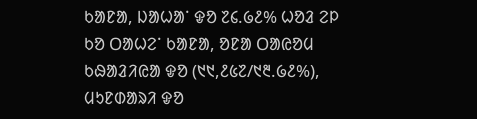ᱠᱟᱱᱟ, ᱡᱟᱦᱟᱸ ᱫᱚ ᱗᱔.᱙᱒% ᱦᱚᱲ ᱮᱞ ᱠᱚ ᱛᱟᱦᱮᱸ ᱠᱟᱱᱟ, ᱚᱱᱟ ᱛᱟᱭᱚᱢ ᱠᱷᱟᱲᱤᱭᱟ ᱫᱚ (᱑᱑,᱒᱕᱗/᱑᱓.᱙᱒%), ᱢᱩᱱᱰᱟᱨᱤ ᱫᱚ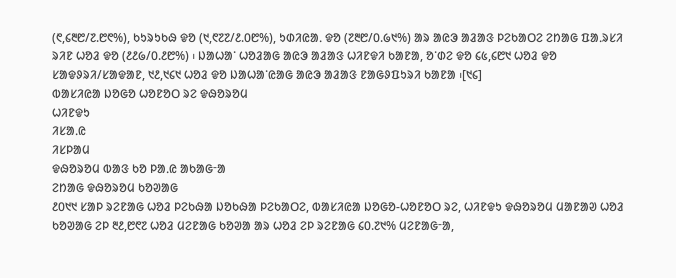(᱖,᱔᱓᱘/᱗.᱘᱖%), ᱠᱩᱨᱩᱠᱷ ᱫᱚ (᱑,᱖᱗᱗/᱒.᱐᱘%), ᱩᱰᱤᱭᱟᱹ ᱫᱚ (᱗᱓᱘/᱐.᱙᱑%) ᱟᱨ ᱟᱭᱳ ᱟᱲᱟᱝ ᱞᱮᱠᱟᱛᱮ ᱮᱴᱟᱜ ᱯᱟᱹᱨᱥᱤ ᱨᱤᱱ ᱦᱚᱲ ᱫᱚ (᱒᱒᱙/᱐.᱒᱘%) ᱾ ᱡᱟᱦᱟᱸ ᱦᱚᱲᱟᱜ ᱟᱭᱳ ᱟᱲᱟᱝ ᱦᱤᱱᱫᱤ ᱠᱟᱱᱟ, ᱚᱸᱰᱮ ᱫᱚ ᱔᱕,᱔᱘᱑ ᱦᱚᱲ ᱫᱚ ᱥᱟᱫᱽᱨᱤ/ᱥᱟᱫᱟᱱ, ᱑᱒,᱑᱔᱑ ᱦᱚᱲ ᱫᱚ ᱡᱟᱦᱟᱸᱭᱟᱜ ᱟᱭᱳ ᱟᱲᱟᱝ ᱱᱟᱜᱽᱯᱩᱨᱤ ᱠᱟᱱᱟ ᱾[᱑᱔]
ᱵᱟᱥᱤᱭᱟ ᱡᱚᱜᱚ ᱦᱚᱱᱚᱛ ᱨᱮ ᱫᱷᱚᱨᱚᱢ
ᱦᱤᱱᱫᱩ
ᱤᱥᱟᱹᱭ
ᱤᱥᱞᱟᱢ
ᱫᱷᱚᱨᱚᱢ ᱵᱟᱝ ᱠᱚ ᱞᱟᱹᱭ ᱟᱠᱟᱜᱼᱟ
ᱮᱴᱟᱜ ᱫᱷᱚᱨᱚᱢ ᱠᱚᱣᱟᱜ
᱒᱐᱑᱑ ᱥᱟᱞ ᱨᱮᱱᱟᱜ ᱦᱚᱲ ᱞᱮᱠᱷᱟ ᱡᱚᱠᱷᱟ ᱞᱮᱠᱟᱛᱮ, ᱵᱟᱥᱤᱭᱟ ᱡᱚᱜᱚ-ᱦᱚᱱᱚᱛ ᱨᱮ, ᱦᱤᱱᱫᱩ ᱫᱷᱚᱨᱚᱢ ᱢᱟᱱᱟᱣ ᱦᱚᱲ ᱠᱚᱣᱟᱜ ᱮᱞ ᱓᱒,᱘᱖᱗ ᱦᱚᱲ ᱢᱮᱱᱟᱜ ᱠᱚᱣᱟ ᱟᱨ ᱦᱚᱲ ᱮᱞ ᱨᱮᱱᱟᱜ ᱔᱐.᱗᱑% ᱢᱮᱱᱟᱜᱼᱟ,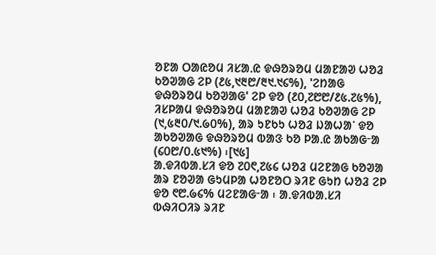ᱚᱱᱟ ᱛᱟᱭᱚᱢ ᱤᱥᱟᱹᱭ ᱫᱷᱚᱨᱚᱢ ᱢᱟᱱᱟᱣ ᱦᱚᱲ ᱠᱚᱣᱟᱜ ᱮᱞ (᱒᱕,᱑᱓᱘/᱓᱑.᱑᱔%), 'ᱮᱴᱟᱜ ᱫᱷᱚᱨᱚᱢ ᱠᱚᱣᱟᱜ' ᱮᱞ ᱫᱚ (᱒᱐,᱗᱘᱘/᱒᱕.᱗᱕%), ᱤᱥᱞᱟᱢ ᱫᱷᱚᱨᱚᱢ ᱢᱟᱱᱟᱣ ᱦᱚᱲ ᱠᱚᱣᱟᱜ ᱮᱞ (᱑,᱕᱓᱐/᱑.᱙᱐%), ᱟᱨ ᱩᱱᱠᱩ ᱦᱚᱲ ᱡᱟᱦᱟᱸ ᱫᱚ ᱟᱠᱚᱣᱟᱜ ᱫᱷᱚᱨᱚᱢ ᱵᱟᱝ ᱠᱚ ᱞᱟᱹᱭ ᱟᱠᱟᱜᱼᱟ (᱔᱐᱘/᱐.᱕᱑%) ᱾[᱑᱕]
ᱟᱹᱫᱤᱵᱟᱹᱥᱤ ᱫᱚ ᱗᱐᱖,᱗᱕᱔ ᱦᱚᱲ ᱢᱮᱱᱟᱜ ᱠᱚᱣᱟ ᱟᱨ ᱱᱚᱣᱟ ᱜᱩᱢᱞᱟ ᱦᱚᱱᱚᱛ ᱨᱤᱱ ᱜᱩᱴ ᱦᱚᱲ ᱮᱞ ᱫᱚ ᱖᱘.᱙᱔% ᱢᱮᱱᱟᱜᱼᱟ ᱾ ᱟᱹᱫᱤᱵᱟᱹᱥᱤ ᱵᱷᱤᱛᱤᱨ ᱨᱤᱱ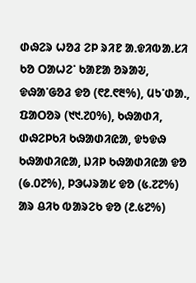ᱰᱷᱮᱨ ᱦᱚᱲ ᱮᱞ ᱨᱤᱱ ᱟᱹᱫᱤᱵᱟᱹᱥᱤ ᱠᱚ ᱛᱟᱦᱮᱸ ᱠᱟᱱᱟ ᱚᱨᱟᱶ, ᱫᱷᱟᱸᱜᱚᱲ ᱫᱚ (᱖᱒.᱖᱓%), ᱢᱩᱸᱰᱟᱹ, ᱯᱟᱛᱚᱨ (᱑᱑.᱗᱐%), ᱠᱷᱟᱰᱤ, ᱰᱷᱮᱞᱠᱤ ᱠᱷᱟᱰᱤᱭᱟ, ᱫᱩᱫᱷ ᱠᱷᱟᱰᱤᱭᱟ, ᱡᱤᱞ ᱠᱷᱟᱰᱤᱭᱟ ᱫᱚ (᱙.᱐᱗%), ᱞᱳᱦᱨᱟᱥ ᱫᱚ (᱕.᱗᱗%) ᱟᱨ ᱪᱤᱠ ᱵᱟᱨᱮᱠ ᱫᱚ (᱒.᱕᱗%)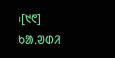᱾[᱑᱖]
ᱠᱟᱹᱣᱰᱤ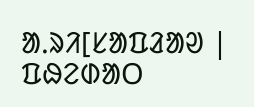ᱟᱹᱨᱤ[ᱥᱟᱯᱲᱟᱣ | ᱯᱷᱮᱰᱟᱛ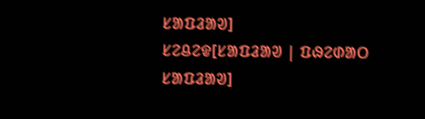ᱥᱟᱯᱲᱟᱣ]
ᱥᱮᱪᱮᱫ[ᱥᱟᱯᱲᱟᱣ | ᱯᱷᱮᱰᱟᱛ ᱥᱟᱯᱲᱟᱣ]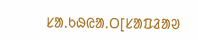ᱥᱟᱹᱠᱷᱭᱟᱹᱛ[ᱥᱟᱯᱲᱟᱣ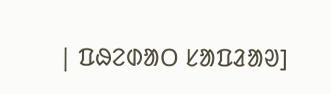| ᱯᱷᱮᱰᱟᱛ ᱥᱟᱯᱲᱟᱣ]